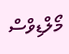މޯލްޑިވްސް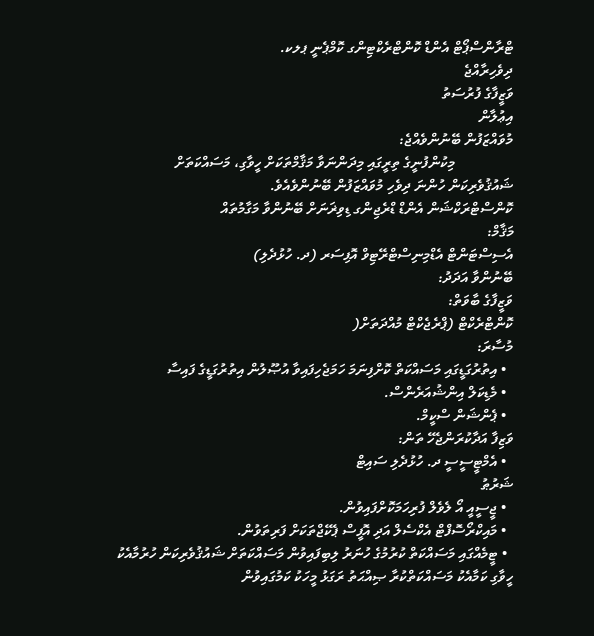ޓްރާންސްޕޯޓް އެންޑް ކޮންޓްރެކްޓިންގ ކޮމްޕެނީ ޕލކ.
ދިވެހިރާއްޖެ
ވަޒީފާގެ ފުރުސަތު
އިޢުލާން
މުވައްޒަފުން ބޭނުންވެއްޖެ:
                މިކުންފުނީގެ ތިރީގައި މިދަންނަވާ މަޤާމްތަކަށް ހީވާގި، މަސައްކަތަށް ޝައުޤުވެރިކަން ހުންނަ ދިވެހި މުވައްޒަފުން ބޭނުންވެއެވެ.
ކޮންސްޓްރަކްޝަން އެންޑް ޑްރެޖިންގ ޑިވިޜަނަށް ބޭނުންވާ މަގާމުތައް
މަޤާމް:
އެސިސްޓަންޓް އެޑްމިނިސްޓްރޭޓިވް އޮފިސަރ (ދ. ހުޅުދެލި)
ބޭނުންވާ އަދަދު:
ވަޒީފާގެ ބާވަތް:
ކޮންޓްރެކްޓް (ޕްރެޖެކްޓް މުއްދަތަށް(
މުސާރަ:
  • އިތުރުގަޑީގައި މަސައްކަތް ކޮށްފިނަމަ ހަމަޖެހިފައިވާ އުޞޫލުން އިތުރުގަޑީގެ ފައިސާ
  • މެޑިކަލް އިންޝުއަރެންސް.
  • ޕެންޝަން ސްކީމް.
ވަޒިފާ އަދާކުރަންޖެހޭ ތަން:
  • އެމްޓީސީސީ ދ. ހުޅުދެލި ސައިޓް
ޝަރުޠު
  • ޖީސީއީ އޯ ލެވެލް ފުރިހަމަކޮށްފައިވުން.
  • މައިކްރޯސޮފްޓް އެކްސެލް އަދި އޮފީސް ޕެކޭޖްތަކަށް ފަރިތަވުން.
  • ޓީމެއްގައި މަސައްކަތް ކުރުމުގެ ހުނަރު ލިބިފައިވުން މަސައްކަތަށް ޝައުޤުވެރިކަން ހުރުމާއެކު ހީވާގި ކަމާއެކު މަސައްކަތްކުރާ ޞިއްޙަތު ރަގަޅު މީހަކު ކަމުގައިވުން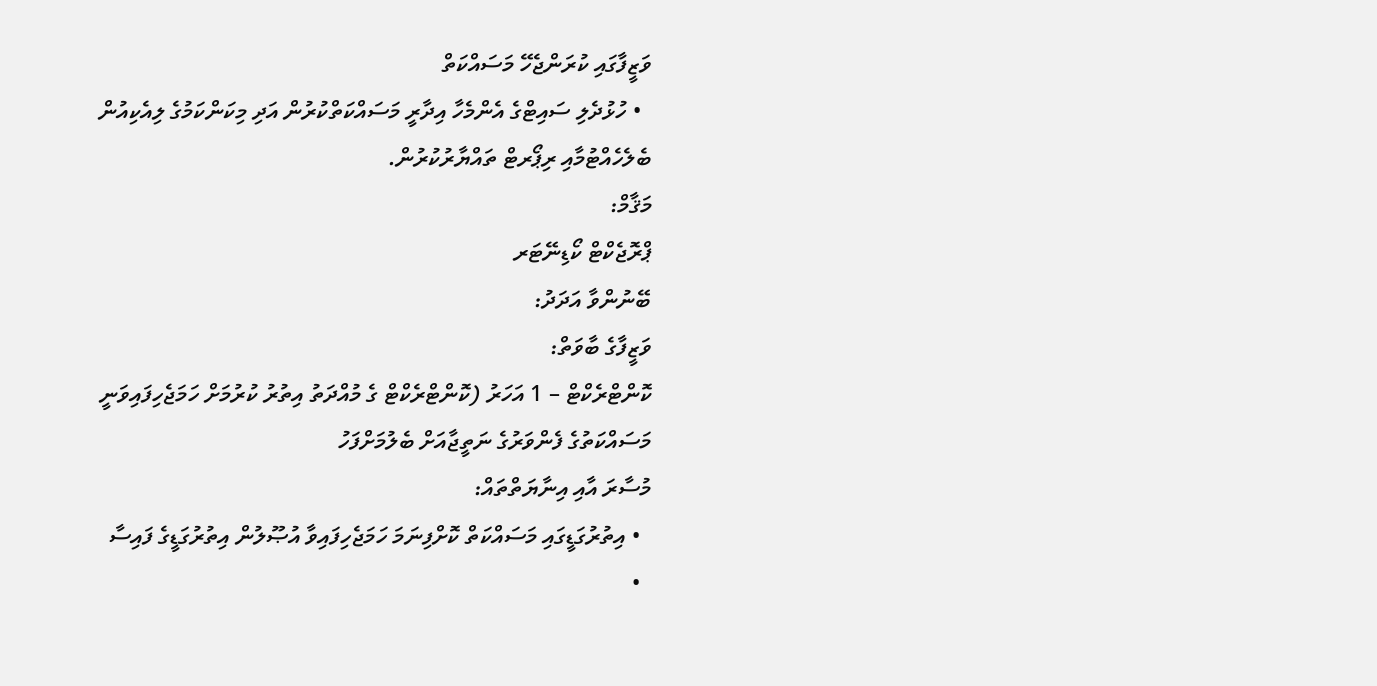ވަޒީފާގައި ކުރަންޖެހޭ މަސައްކަތް
  • ހުޅުދެލި ސައިޓްގެ އެންމެހާ އިދާރީ މަސައްކަތްކުރުން އަދި މިކަންކަމުގެ ލިއެކިއުން ބެލެހެއްޓުމާއި ރިޕޯރޓް ތައްޔާރުކުރުން.
މަޤާމް:
ޕްރޮޖެކްޓް ކޯޑިނޭޓަރ
ބޭނުންވާ އަދަދު:
ވަޒީފާގެ ބާވަތް:
ކޮންޓްރެކްޓް – 1 އަހަރު (ކޮންޓްރެކްޓް ގެ މުއްދަތު އިތުރު ކުރުމަށް ހަމަޖެހިފައިވަނީ މަސައްކަތުގެ ފެންވަރުގެ ނަތީޖާއަށް ބެލުމަށްފަހު
މުސާރަ އާއި އިނާޔަތްތައް:
  • އިތުރުގަޑީގައި މަސައްކަތް ކޮށްފިނަމަ ހަމަޖެހިފައިވާ އުޞޫލުން އިތުރުގަޑީގެ ފައިސާ
  •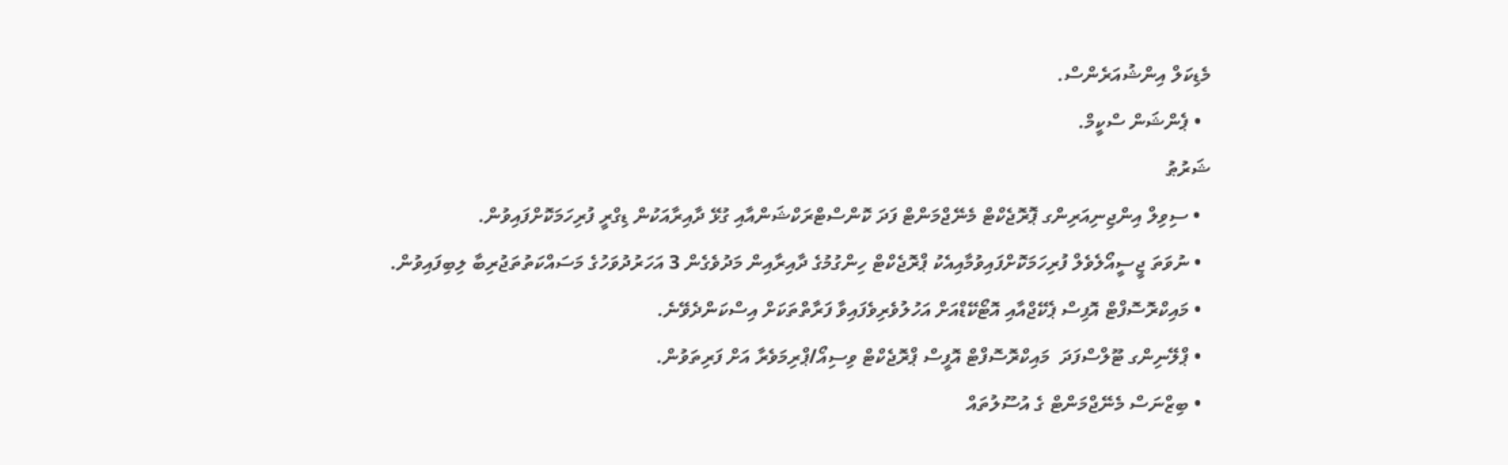މެޑިކަލް އިންޝުއަރެންސް.
  • ޕެންޝަން ސްކީމް.
ޝަރުޠު
  • ސިވިލް އިންޖިނިއަރިންގ ޕޮރޮޖެކްޓް މެނޭޖްމަންޓް ފަދަ ކޮންސްޓްރަކްޝަންއާއި ގުޅޭ ދާއިރާއަކުން ޑިގްރީ ފުރިހަމަކޮށްފައިވުން.
  • ނުވަތަ ޖީސީއޯލެވެލް ފުރިހަމަކޮށްފައިވުމާއިއެކު ޕްރޮޖެކްޓް ހިންގުމުގެ ދާއިރާއިން މަދުވެގެން 3 އަހަރުދުވަހުގެ މަސައްކަތުތަޖުރިބާ ލިބިފައިވުން.
  • މައިކްރޮސޮފްޓް އޮފިސް ޕެކޭޖްއާއި އޮޓޯކޭޑްއަށް އަހުލުވެރިވެފައިވާ ފަރާތްތަކަށް އިސްކަންދެވޭނެ.
  • ޕްލޭނިންގ ޓޫލްސްފަދަ  މައިކްރޮސޮފްޓް އޮފީސް ޕްރޮޖެކްޓް ވިސިއޯ/ޕްރިމަވެރާ އަށް ފަރިތަވުން.
  • ބިޒްނަސް މެނޭޖްމަންޓް ގެ އުސޫލުތައް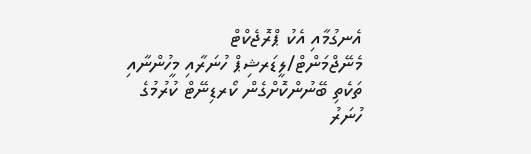އެނގުމާއި އެކު ޕްރޮޖެކްޓް މެނޭޖްމަންޓް/ލީޑަރޝިޕް ހުނަރާއި މީހުންނާއި ތަކެތި ބޭނުންކޮށްގެން ކޯރޑިނޭޓް ކުރުމުގެ ހުނަރު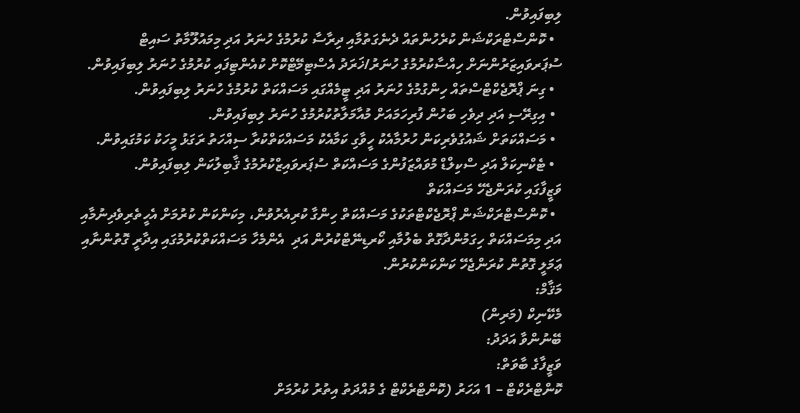ލިބިފައިވުން.
  • ކޮންސްޓްރަކްޝަން ކުރެހުންތައް ދެނެގަތުމާއި ދިރާސާ ކުރުމުގެ ހުނަރު އަދި މިމައުލޫމާތު ސައިޓް ސުޕަރވައިޒަރުންނަށް ހިއްސާކުރުމުގެ ހުނަރު/ޚަރަދު އެސްޓިމޭޓްކޮށް ކުއެންޓިފައި ކުރުމުގެ ހުނަރު ލިބިފައިވުން.
  • ގިނަ ޕްރޮޖެކްޓްސްތައް ހިންގުމުގެ ހުނަރު އަދި ޓީމެއްގައި މަސައްކަތް ކުރުމުގެ ހުނަރު ލިބިފައިވުން.
  • އިގިރޭސި އަދި ދިވެހި ބަހުން ފުރިހަމައަށް މުއާމަލާތުކުރުމުގެ ހުނަރު ލިބިފައިވުން.
  • މަސައްކަތަށް ޝައުގުވެރިކަން ހުރުމާއެކު ހީވާގި ކަމާއެކު މަސައްކަތްކުރާ ސިއްހަތު ރަގަޅު މީހަކު ކަމުގައިވުން.
  • ޓެކްނިކަލް އަދި ސްކިލްޑް މުވައްޒަފުންގެ މަސައްކަތް ސުޕަރވައިޒްކުރުމުގެ ޤާބިލުކަން ލިބިފައިވުން.
ވަޒީފާގައި ކުރަންޖެހޭ މަސައްކަތް
  • ކޮންސްޓްރަކްޝަން ޕްރޮޖެކްޓްތަކުގެ މަސައްކަތް ހިންގާ ކުރިއެރުވުން، މިކަންކަން ކުރުމަށް އެހީތެރިވެދިނުމާއި އަދި މިމަސައްކަތް ހިގަމުންދާގޮތް ބެލުމާއި ކޯރޑިނޭޓްކުރުން އަދި  އެންމެހާ މަސައްކަތްކުރުމުގައި އިދާރީ ގޮތުންނާއި ޢަމަލީ ގޮތުން ކުރަންޖެހޭ ކަންކަންކުރުން.
މަޤާމް:
މެކޭނިކް (މަރިން)
ބޭނުންވާ އަދަދު:
ވަޒީފާގެ ބާވަތް:
ކޮންޓްރެކްޓް – 1 އަހަރު (ކޮންޓްރެކްޓް ގެ މުއްދަތު އިތުރު ކުރުމަށް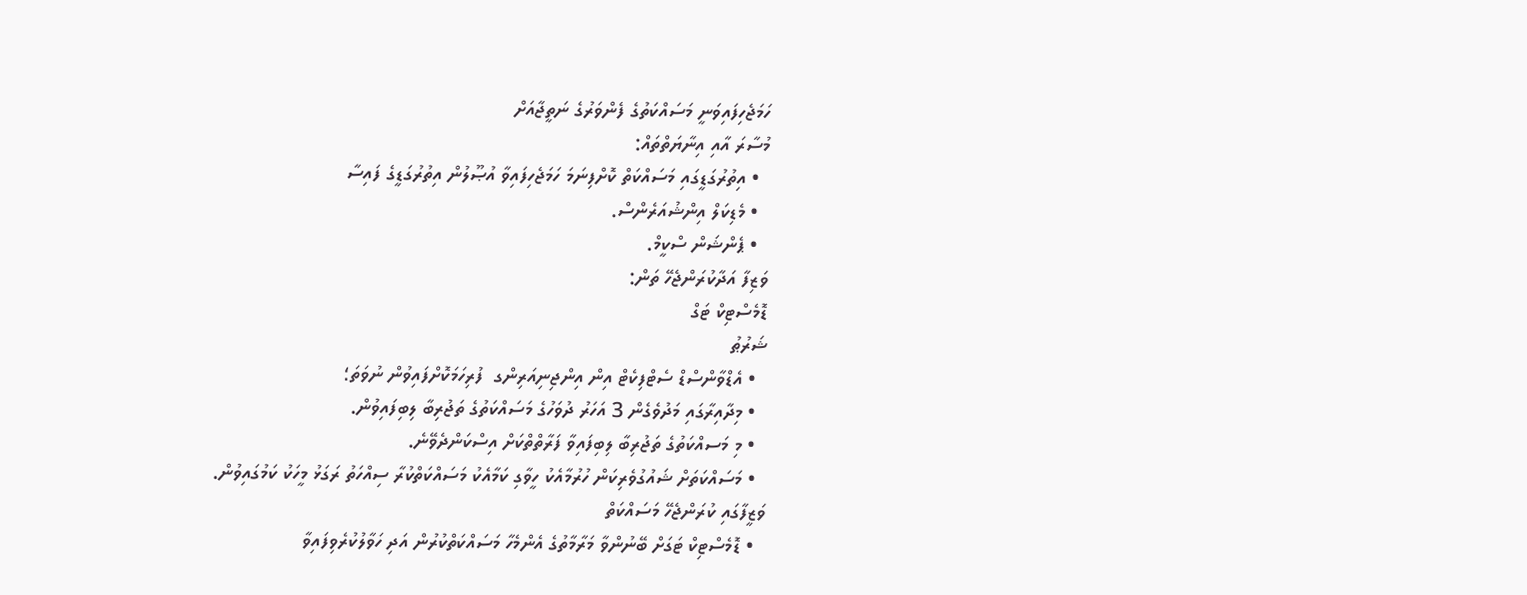ހަމަޖެހިފައިވަނީ މަސައްކަތުގެ ފެންވަރުގެ ނަތީޖާއަށް
މުސާރަ އާއި އިނާޔަތްތައް:
  • އިތުރުގަޑީގައި މަސައްކަތް ކޮށްފިނަމަ ހަމަޖެހިފައިވާ އުޞޫލުން އިތުރުގަޑީގެ ފައިސާ
  • މެޑިކަލް އިންޝުއަރެންސް.
  • ޕެންޝަން ސްކީމް.
ވަޒިފާ އަދާކުރަންޖެހޭ ތަން:
ޑޮމެސްޓިކް ޓަގް
ޝަރުޠު
  • އެޑްވާންސްޑް ސެޓްފިކެޓް އިން އިންޖިނިއަރިންގ  ފުރިހަމަކޮށްފައިވުން ނުވަތަ؛
  • މިދާއިރާގައި މަދުވެގެން 3 އަހަރު ދުވަހުގެ މަސައްކަތުގެ ތަޖުރިބާ ލިބިފައިވުން.
  • މި މަސއްކަތުގެ ތަޖުރިބާ ލިބިފައިވާ ފަރާތްތްކަށް އިސްކަންދެވޭނެ.
  • މަސައްކަތަށް ޝައުގުވެރިކަން ހުރުމާއެކު ހީވާގި ކަމާއެކު މަސައްކަތްކުރާ ސިއްހަތު ރަގަޅު މީހަކު ކަމުގައިވުން.
ވަޒީފާގައި ކުރަންޖެހޭ މަސައްކަތް
  • ޑޮމެސްޓިކް ޓަގަށް ބޭނުންވާ މަރާމާތުގެ އެންމެހާ މަސައްކަތްކުރުން އަދި ހަވާލުކުރެވިފައިވާ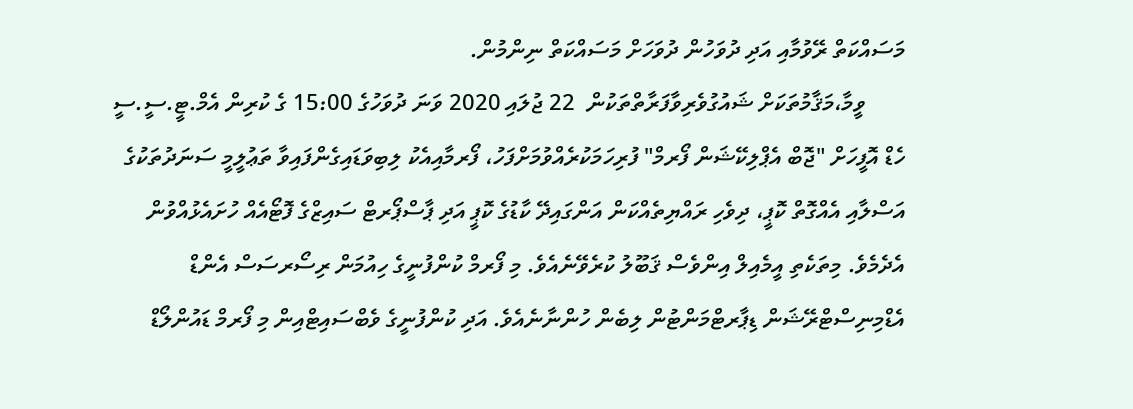މަސައްކަތް ރޭވުމާއި އަދި ދުވަހުން ދުވަހަށް މަސައްކަތް ނިންމުން.
       ވީމާ،މަޤާމުތަކަށް ޝައުގުވެރިވާފަރާތްތަކުން  22 ޖުލައި 2020 ވަނަ ދުވަހުގެ 15:00 ގެ ކުރިން އެމް.ޓީ.ސީ.ސީ ހެޑް އޮފީހަށް "ޖޮބް އެޕްލިކޭޝަން ފޯރމް" ފުރިހަމަކުރެއްވުމަށްފަހު، ފޯރމާއިއެކު ލިބިވަޑައިގެންފައިވާ ތަޢުލީމީ ސަނަދުތަކުގެ އަސްލާއި އެއްގޮތް ކޮޕީ، ދިވެހި ރައްޔިތެއްކަން އަންގައިދޭ ކާޑުގެ ކޮޕީ އަދި ޕާސްޕޯރޓް ސައިޒްގެ ފޮޓޯއެއް ހުށައެޅުއްވުން އެދެމެވެ. މިތަކެތި އީމެއިލް އިންވެސް ޤަބޫލު ކުރެވޭނެއެވެ. މި ފޯރމް ކުންފުނީގެ ހިއުމަން ރިސޯރސަސް އެންޑް އެޑްމިނިސްޓްރޭޝަން ޑިޕާރޓްމަންޓުން ލިބެން ހުންނާނެއެވެ. އަދި ކުންފުނީގެ ވެބްސައިޓްއިން މި ފޯރމް ޑައުންލޯޑް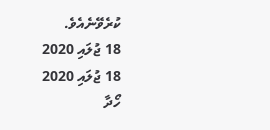ކުރެވޭނެއެވެ.
18 ޖުލައި 2020
18 ޖުލައި 2020
ހޯދާ